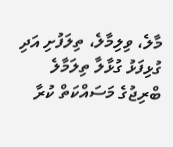މާލެ، ވިލިމާލެ، ތިލަފުށި އަދި ގުޅިފަޅު ގުޅާލާ ތިލަމާލެ ބްރިޖުގެ މަސައްކަތް ކުރާ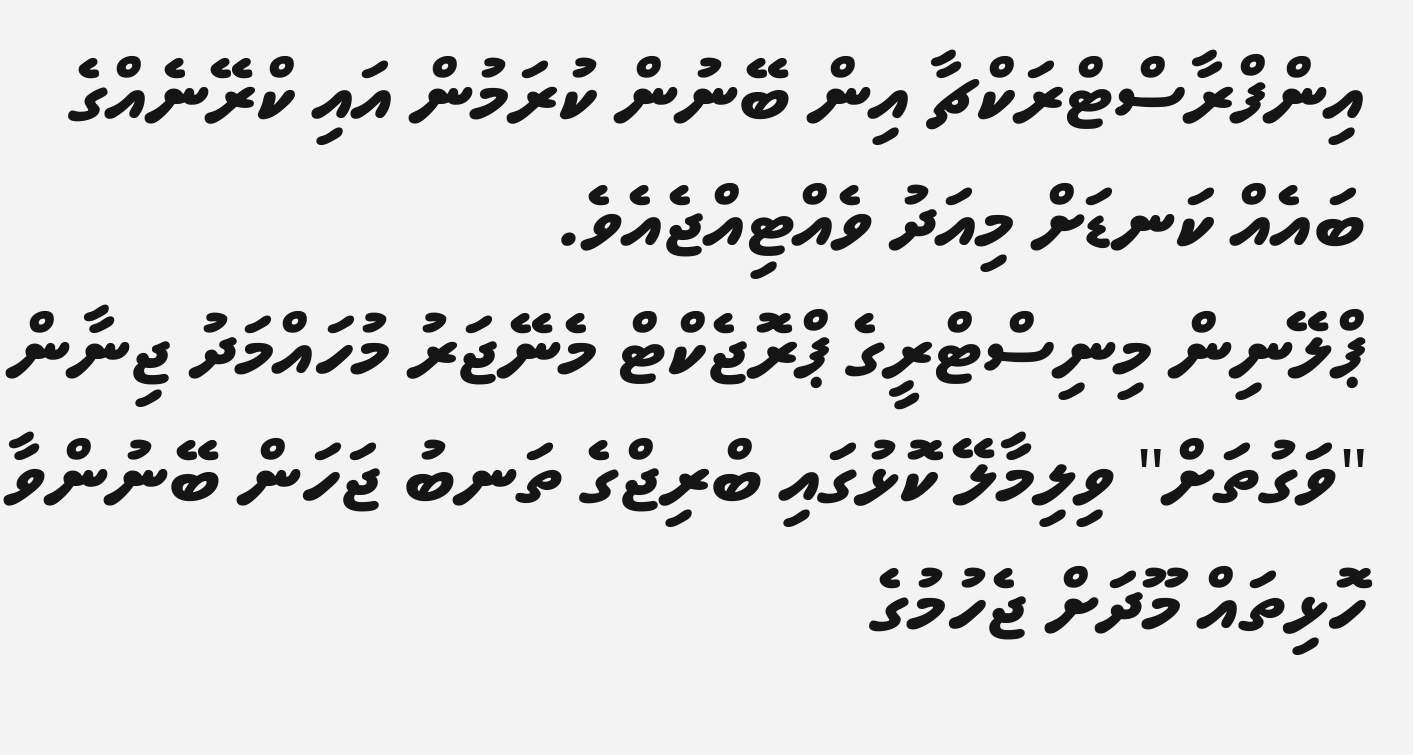އިންފްރާސްޓްރަކްޗާ އިން ބޭނުން ކުރަމުން އައި ކްރޭނެއްގެ ބައެއް ކަނޑަށް މިއަދު ވެއްޓިއްޖެއެވެ.
ޕްލޭނިން މިނިސްޓްރީގެ ޕްރޮޖެކްޓް މެނޭޖަރު މުހައްމަދު ޖިނާން "ވަގުތަށް" ވިލިމާލޭ ކޮޅުގައި ބްރިޖްގެ ތަނބު ޖަހަން ބޭނުންވާ ހޮޅިތައް މޫދަށް ޖެހުމުގެ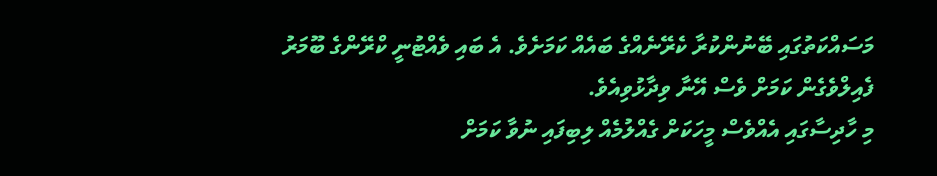މަސައްކަތުގައި ބޭނުންކުރާ ކެރޭނެއްގެ ބައެއް ކަމަށެވެ. އެ ބައި ވެއްޓުނީ ކްރޭންގެ ބޫމަރު ފެއިލްވެގެން ކަމަށް ވެސް އޭނާ ވިދާޅުވިއެވެ.
މި ހާދިސާގައި އެއްވެސް މީހަކަށް ގެއްލުމެއް ލިބިފައި ނުވާ ކަމަށް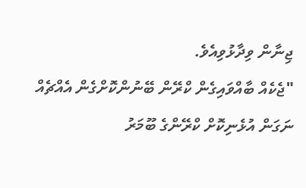ޖިނާން ވިދާޅުވިއެވެ.
"ޖެކެއް ބާއްވައިގެން ކްރޭން ބޭނުންކޮށްގެން އެއްޗެއް ނަގަން އުޅެނިކޮށް ކްރޭންގެ ބޫމަރު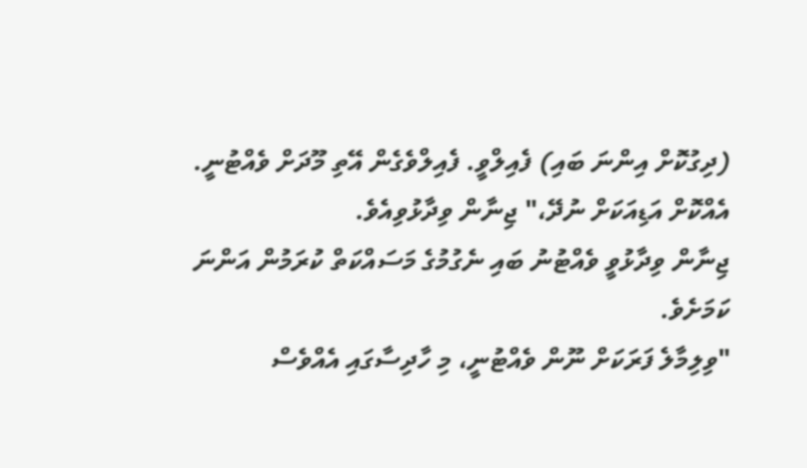(ދިގުކޮށް އިންނަ ބައި) ފެއިލްވީ. ފެއިލްވެގެން އޭތި މޫދަށް ވެއްޓުނީ. އެއްކޮށް އަޑިއަކަށް ނުދޭ،" ޖިނާން ވިދާޅުވިއެވެ.
ޖިނާން ވިދާޅުވީ ވެއްޓުނު ބައި ނެގުމުގެ މަސައްކަތް ކުރަމުން އަންނަ ކަމަށެވެ.
"ވިލިމާލެ ފަރަކަށް ނޫން ވެއްޓުނީ، މި ހާދިސާގައި އެއްވެސް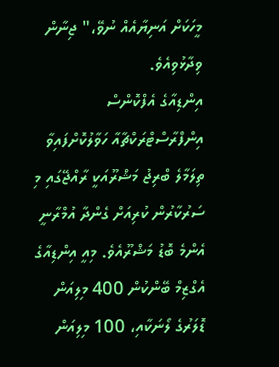މީހަކަށް އަނިޔާއެއް ނުވޭ،" ޖިނާން ވިދާޅުވިއެވެ.
އިންޑިއާގެ އެފްކޮންސް އިންފްރާސްޓްރަކްޗާއާ ހަވާލުކޮށްފައިވާ ތިލަމާލެ ބްރިޖު މަޝްރޫއަކީ ރާއްޖޭގައި މި ސަރުކާރުން ކުރިއަށް ގެންދާ އުމްރާނީ އެންމެ ބޮޑު މަޝްރޫއެވެ. މިއީ އިންޑިއާގެ އެގްޒިމް ބޭންކުން 400 މިލިއަން ޑޮލަރުގެ ލޯނަކާއި، 100 މިލިއަން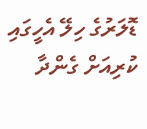ޑޮލަރުގެ ހިލޭ އެހީގައި ކުރިއަށް ގެންދާ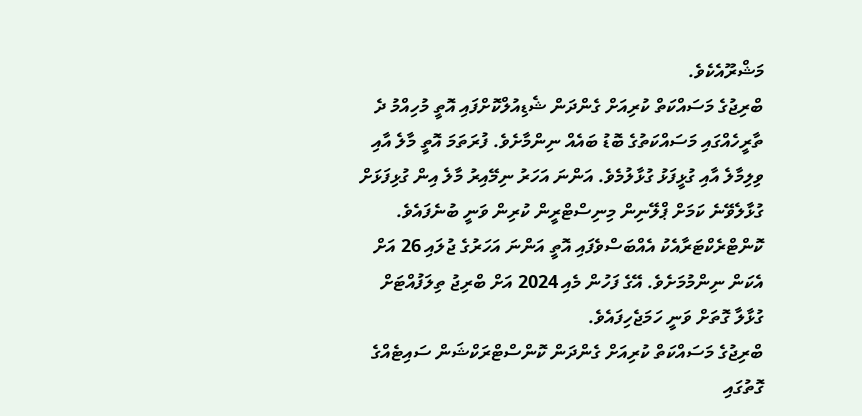މަޝްރޫއެކެވެ.
ބްރިޖުގެ މަސައްކަތް ކުރިއަށް ގެންދަން ޝެޑިއުލްކޮށްފައި އޮތީ މުހިއްމު ދެ ތާރީހެއްގައި މަސައްކަތުގެ ބޮޑު ބައެއް ނިންމާށެވެ. ފުރަތަމަ އޮތީ މާލެ އާއި ވިލިމާލެ އާއި ގުޅީފަޅު ގުޅާލުމެވެ. އަންނަ އަހަރު ނިމޭއިރު މާލެ އިން ގުޅިފަޅަށް ގުޅާލެވޭނެ ކަމަށް ޕްލޭނިން މިނިސްޓްރީން ކުރިން ވަނީ ބުނެފައެވެ. ކޮންޓްރެކްޓަރާއެކު އެއްބަސްވެފައި އޮތީ އަންނަ އަހަރުގެ ޖުލައި 26 އަށް އެކަން ނިންމުމަށެވެ. އޭގެ ފަހުން މެއި 2024 އަށް ބްރިޖު ތިލަފުއްޓަށް ގުޅާލާ ގޮތަށް ވަނީ ހަމަޖެހިފައެވެ.
ބްރިޖުގެ މަސައްކަތް ކުރިއަށް ގެންދަން ކޮންސްޓްރަކްޝަން ސައިޓެއްގެ ގޮތުގައި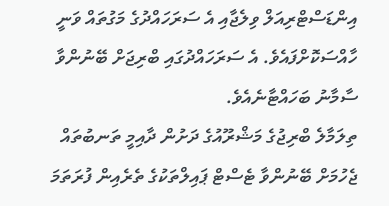އިންޑަސްޓްރިއަލް ވިލެޖާއި އެ ސަރަހައްދުގެ މަގުތައް ވަނީ ހާއްސަކޮށްފައެވެ. އެ ސަރަހައްދުގައި ބްރިޖަށް ބޭނުންވާ ސާމާނު ބަހައްޓާނެއެވެ.
ތިލަމާލެ ބްރިޖުގެ މަޝްރޫއުގެ ދަށުން ދާއިމީ ތަނބުތައް ޖެހުމަށް ބޭނުންވާ ޓެސްޓް ޕައިލްތަކުގެ ތެރެއިން ފުރަތަމަ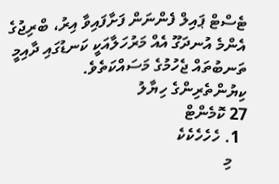ޓެސްޓް ޕައިލް ފެންނަން ފަށާފައިވާ އިރު، ބްރިޖުގެ އެންމެ އުނދަގޫ އެއް މަރުހަލާއަކީ ކަނޑުގައި ދާއިމީ ތަނބުތައް ޖެހުމުގެ މަސައްކަތެވެ.
ކިޔުންތެރިންގެ ހިޔާލު
27 ކޮމެންޓް
  1. ހެހެހެކެކެ
    މި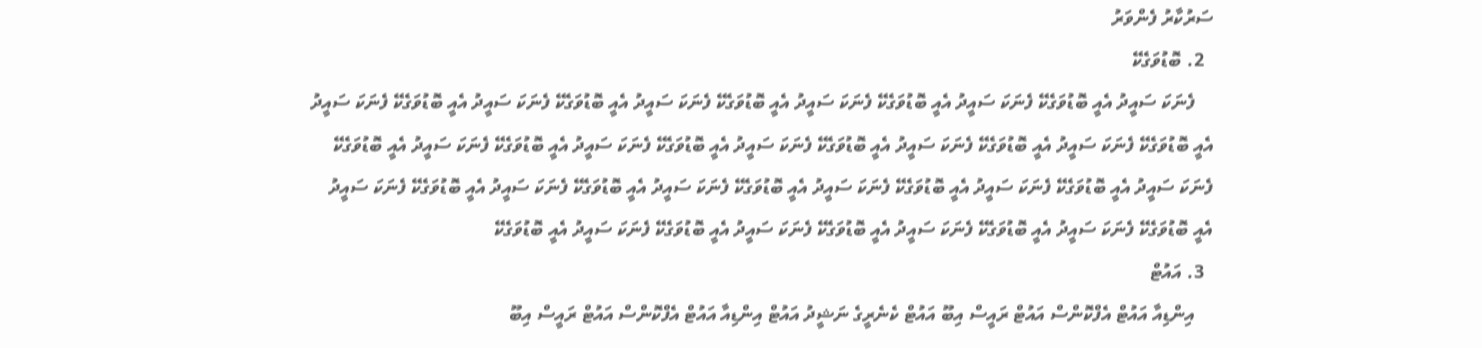ސަރުކާރު ފެންވަރު
  2. ބޮޑުވަގެކޭ
    ފެނަކަ ސައީދު އެއީ ބޮޑުވަގެކޭ ފެނަކަ ސައީދު އެއީ ބޮޑުވަގެކޭ ފެނަކަ ސައީދު އެއީ ބޮޑުވަގެކޭ ފެނަކަ ސައީދު އެއީ ބޮޑުވަގެކޭ ފެނަކަ ސައީދު އެއީ ބޮޑުވަގެކޭ ފެނަކަ ސައީދު އެއީ ބޮޑުވަގެކޭ ފެނަކަ ސައީދު އެއީ ބޮޑުވަގެކޭ ފެނަކަ ސައީދު އެއީ ބޮޑުވަގެކޭ ފެނަކަ ސައީދު އެއީ ބޮޑުވަގެކޭ ފެނަކަ ސައީދު އެއީ ބޮޑުވަގެކޭ ފެނަކަ ސައީދު އެއީ ބޮޑުވަގެކޭ ފެނަކަ ސައީދު އެއީ ބޮޑުވަގެކޭ ފެނަކަ ސައީދު އެއީ ބޮޑުވަގެކޭ ފެނަކަ ސައީދު އެއީ ބޮޑުވަގެކޭ ފެނަކަ ސައީދު އެއީ ބޮޑުވަގެކޭ ފެނަކަ ސައީދު އެއީ ބޮޑުވަގެކޭ ފެނަކަ ސައީދު އެއީ ބޮޑުވަގެކޭ ފެނަކަ ސައީދު އެއީ ބޮޑުވަގެކޭ ފެނަކަ ސައީދު އެއީ ބޮޑުވަގެކޭ ފެނަކަ ސައީދު އެއީ ބޮޑުވަގެކޭ ފެނަކަ ސައީދު އެއީ ބޮޑުވަގެކޭ
  3. އައުޓް
    އިންޑިއާ އައުޓް އެފްކޮންސް އައުޓް ރައީސް އިބޫ އައުޓް ކެނެރީގެ ނަޝީދު އައުޓް އިންޑިއާ އައުޓް އެފްކޮންސް އައުޓް ރައީސް އިބޫ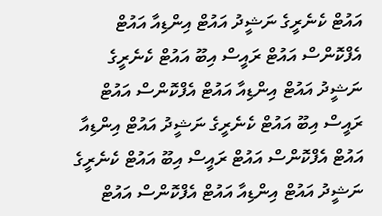އައުޓް ކެނެރީގެ ނަޝީދު އައުޓް އިންޑިއާ އައުޓް އެފްކޮންސް އައުޓް ރައީސް އިބޫ އައުޓް ކެނެރީގެ ނަޝީދު އައުޓް އިންޑިއާ އައުޓް އެފްކޮންސް އައުޓް ރައީސް އިބޫ އައުޓް ކެނެރީގެ ނަޝީދު އައުޓް އިންޑިއާ އައުޓް އެފްކޮންސް އައުޓް ރައީސް އިބޫ އައުޓް ކެނެރީގެ ނަޝީދު އައުޓް އިންޑިއާ އައުޓް އެފްކޮންސް އައުޓް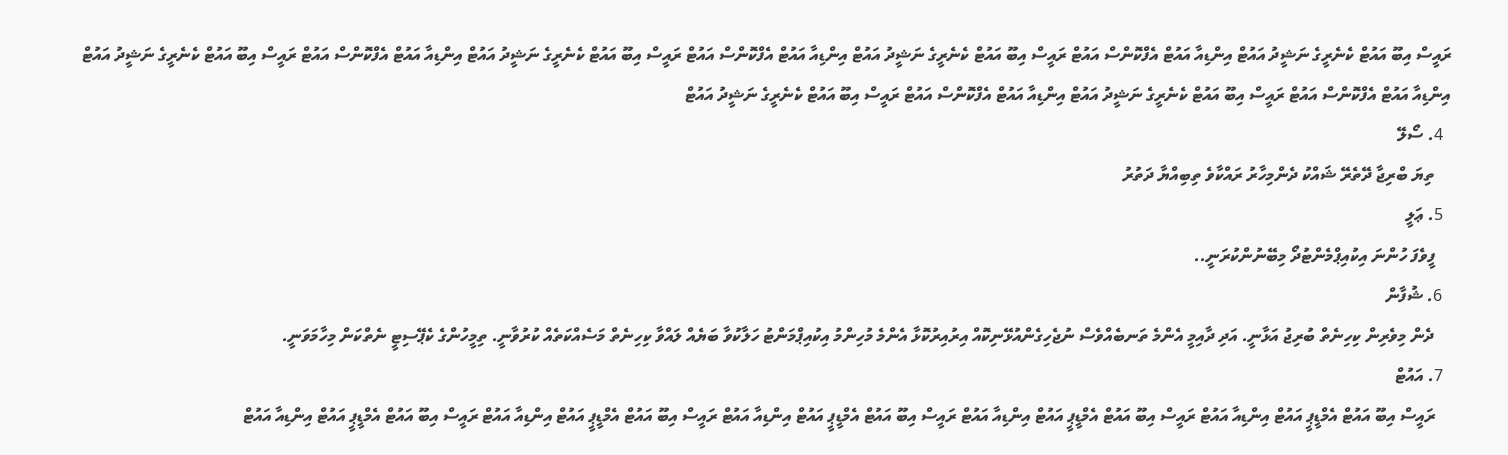ރައީސް އިބޫ އައުޓް ކެނެރީގެ ނަޝީދު އައުޓް އިންޑިއާ އައުޓް އެފްކޮންސް އައުޓް ރައީސް އިބޫ އައުޓް ކެނެރީގެ ނަޝީދު އައުޓް އިންޑިއާ އައުޓް އެފްކޮންސް އައުޓް ރައީސް އިބޫ އައުޓް ކެނެރީގެ ނަޝީދު އައުޓް އިންޑިއާ އައުޓް އެފްކޮންސް އައުޓް ރައީސް އިބޫ އައުޓް ކެނެރީގެ ނަޝީދު އައުޓް އިންޑިއާ އައުޓް އެފްކޮންސް އައުޓް ރައީސް އިބޫ އައުޓް ކެނެރީގެ ނަޝީދު އައުޓް އިންޑިއާ އައުޓް އެފްކޮންސް އައުޓް ރައީސް އިބޫ އައުޓް ކެނެރީގެ ނަޝީދު އައުޓް
  4. ސޯލޭ
    ތިޔަ ބްރިޖާ ދޭތެރޭ ޝައްކު ދެންމިހާރު ރައްކާވެ ތިބިއްޔާ ދަތުރު
  5. ޢަލީ
    ފީވެފަ ހުންނަ އިކުއިޕްމެންޓުދޯ މިބޭނުންކުރަނީ..
  6. ޝުފާން
    ދެން މިވެރިން ކިހިނެތް ބުރިޖު އަޅާނީ. އަދި ދާއިމީ އެންމެ ތަނބެއްވެސް ނުޖެހިގެންއުޅޭނިކޮއް އިރުއިރުކޮޅާ އެންމެ މުހިންމު އިކުއިޕްމަންޓު ހަލާކުވާ ބަޔެއް ލައްވާ ކިހިނެތް މަސެއްކަތެއް ކުރުވާނީ. ތިމީހުންގެ ކެޕޭސިޓީ ނެތްކަން މިހާމަވަނީ.
  7. އައުޓް
    ރައީސް އިބޫ އައުޓް އެމްޑީޕީ އައުޓް އިންޑިއާ އައުޓް ރައީސް އިބޫ އައުޓް އެމްޑީޕީ އައުޓް އިންޑިއާ އައުޓް ރައީސް އިބޫ އައުޓް އެމްޑީޕީ އައުޓް އިންޑިއާ އައުޓް ރައީސް އިބޫ އައުޓް އެމްޑީޕީ އައުޓް އިންޑިއާ އައުޓް ރައީސް އިބޫ އައުޓް އެމްޑީޕީ އައުޓް އިންޑިއާ އައުޓް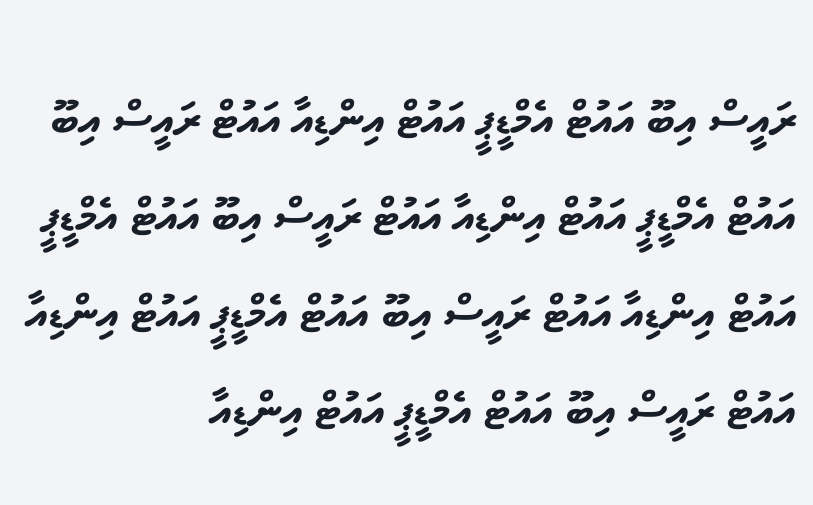ރައީސް އިބޫ އައުޓް އެމްޑީޕީ އައުޓް އިންޑިއާ އައުޓް ރައީސް އިބޫ އައުޓް އެމްޑީޕީ އައުޓް އިންޑިއާ އައުޓް ރައީސް އިބޫ އައުޓް އެމްޑީޕީ އައުޓް އިންޑިއާ އައުޓް ރައީސް އިބޫ އައުޓް އެމްޑީޕީ އައުޓް އިންޑިއާ އައުޓް ރައީސް އިބޫ އައުޓް އެމްޑީޕީ އައުޓް އިންޑިއާ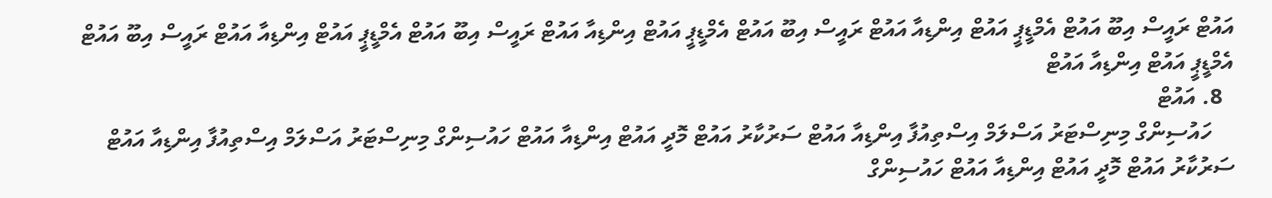އައުޓް ރައީސް އިބޫ އައުޓް އެމްޑީޕީ އައުޓް އިންޑިއާ އައުޓް ރައީސް އިބޫ އައުޓް އެމްޑީޕީ އައުޓް އިންޑިއާ އައުޓް ރައީސް އިބޫ އައުޓް އެމްޑީޕީ އައުޓް އިންޑިއާ އައުޓް ރައީސް އިބޫ އައުޓް އެމްޑީޕީ އައުޓް އިންޑިއާ އައުޓް
  8. އައުޓް
    ހައުސިންގް މިނިސްޓަރު އަސްލަމް އިސްތިއުފާ އިންޑިއާ އައުޓް ސަރުކާރު އައުޓް މޮދީ އައުޓް އިންޑިއާ އައުޓް ހައުސިންގް މިނިސްޓަރު އަސްލަމް އިސްތިއުފާ އިންޑިއާ އައުޓް ސަރުކާރު އައުޓް މޮދީ އައުޓް އިންޑިއާ އައުޓް ހައުސިންގް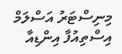މިނިސްޓަރު އަސްލަމް އިސްތިއުފާ އިންޑިއާ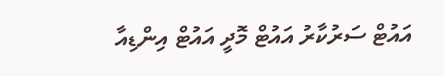އައުޓް ސަރުކާރު އައުޓް މޮދީ އައުޓް އިންޑިއާ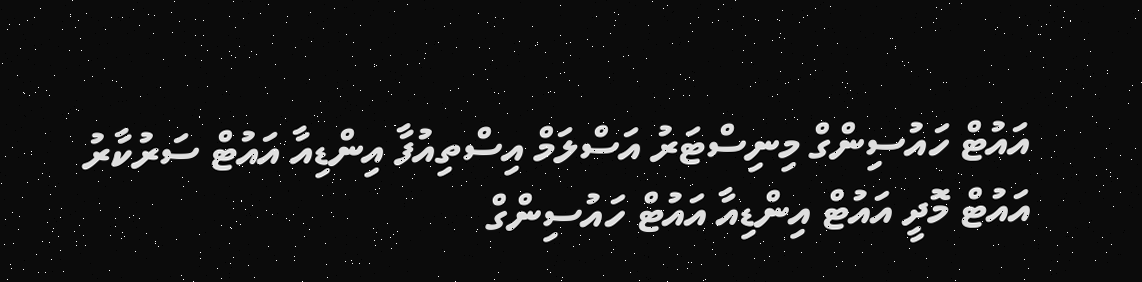އައުޓް ހައުސިންގް މިނިސްޓަރު އަސްލަމް އިސްތިއުފާ އިންޑިއާ އައުޓް ސަރުކާރު އައުޓް މޮދީ އައުޓް އިންޑިއާ އައުޓް ހައުސިންގް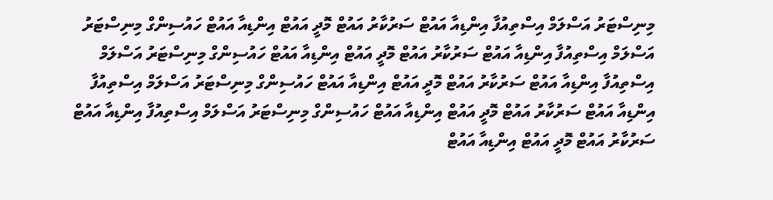މިނިސްޓަރު އަސްލަމް އިސްތިއުފާ އިންޑިއާ އައުޓް ސަރުކާރު އައުޓް މޮދީ އައުޓް އިންޑިއާ އައުޓް ހައުސިންގް މިނިސްޓަރު އަސްލަމް އިސްތިއުފާ އިންޑިއާ އައުޓް ސަރުކާރު އައުޓް މޮދީ އައުޓް އިންޑިއާ އައުޓް ހައުސިންގް މިނިސްޓަރު އަސްލަމް އިސްތިއުފާ އިންޑިއާ އައުޓް ސަރުކާރު އައުޓް މޮދީ އައުޓް އިންޑިއާ އައުޓް ހައުސިންގް މިނިސްޓަރު އަސްލަމް އިސްތިއުފާ އިންޑިއާ އައުޓް ސަރުކާރު އައުޓް މޮދީ އައުޓް އިންޑިއާ އައުޓް ހައުސިންގް މިނިސްޓަރު އަސްލަމް އިސްތިއުފާ އިންޑިއާ އައުޓް ސަރުކާރު އައުޓް މޮދީ އައުޓް އިންޑިއާ އައުޓް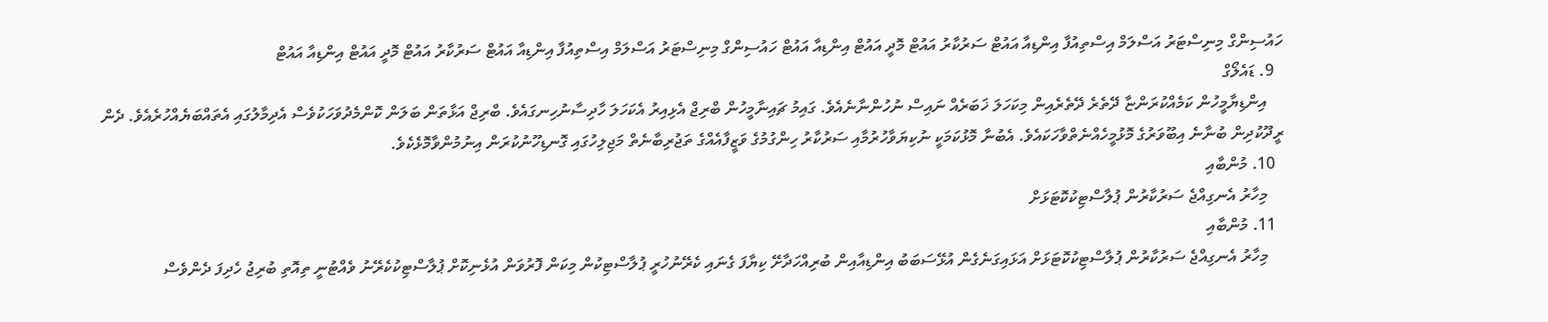ހައުސިންގް މިނިސްޓަރު އަސްލަމް އިސްތިއުފާ އިންޑިއާ އައުޓް ސަރުކާރު އައުޓް މޮދީ އައުޓް އިންޑިއާ އައުޓް ހައުސިންގް މިނިސްޓަރު އަސްލަމް އިސްތިއުފާ އިންޑިއާ އައުޓް ސަރުކާރު އައުޓް މޮދީ އައުޓް އިންޑިއާ އައުޓް
  9. ޑައެލޯގް
    އިންޑިޔާމީހުން ކަމެއްކުރަންޏާ ދޭތެރެ ދޭތެރެއިން މިކަހަލަ ޚަބަރެއް ނައިސް ނުހުންނާނެއެވެ. ގައިމު ޗައިނާމީހުން ބްރިޖް އެޅިއިރު އެކަހަލަ ހާދިސާނުހިނގައެވެ. ބްރިޖް އަޅާތަން ބަލަން ކޮންމެދުވަހަކުވެސް އެދިމާލުގައި އެތައްބަޔެއްހުރެއެވެ. ދެން ރީދޫކުދިން ބުނާނެ އިބޫވަރުގެ މޮޅުމީހެއްނެތްވާހަކައެވެ. އެބުނާ މޮޅުކަމަކީ ނުކިޔަވާހުރުމާއި ސަރުކާރު ހިންގުމުގެ ވަޒީފާއެއްގެ ތަޖުރިބާނެތް މަޖިލިހުގައި ގޮނޑިހޫނުކުރަން އިނުމުންވާމޮޅެކެވެ.
  10. މުންބާއި
    މިހާރު އެނގިއްޖެ ސަރުކާރުން ޕުލާސްޓިކުކޮޓަޅަށް
  11. މުންބާއި
    މިހާރު އެނގިއްޖެ ސަރުކާރުން ޕުލާސްޓިކުކޮޓަޅަށް އަޅައިގަނެގެން އުޅޭސަބަބު އިންޑިއާއިން ބުރިއްހަދާށޭ ކިޔާފަ ގެނައި ކެރޭނުހުރީ ޕުލާސްޓިކުން މިކަން ފޮރުވަން އުޅެނިކޮށް ޕުލާސްޓިކުކެރޭނު ވެއްޓުނީ ތިއޮތި ބުރިޖު ހެދިފަ ދެންވެސް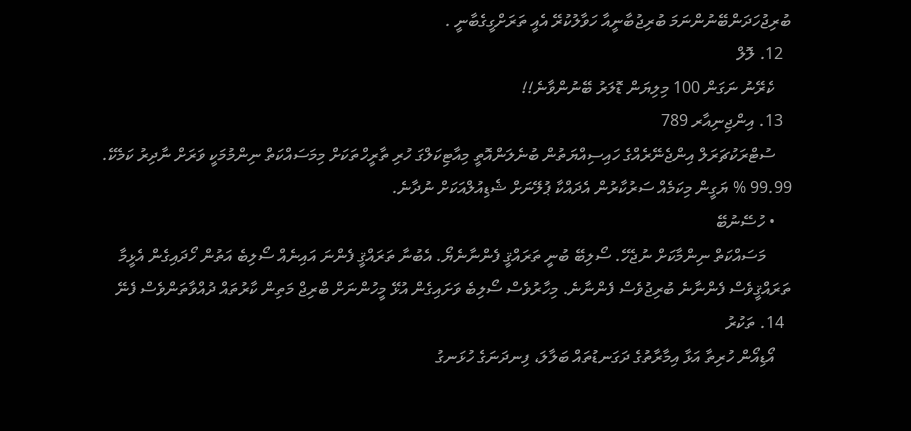ބުރިޖުހަދަންބޭނުންނަމަ ބުރިޖުބާނީއާ ހަވާލުކުރޭ އެއީ ތަރަށްގީގެބާނީ .
  12. ލޮލް
    ކެރޭނު ނަގަން 100 މިލިޔަން ޑޮލަރު ބޭނުންވާނެ!!
  13. އިންޖިނިއާރ 789
    ސުޓްރަކުޗަރަލް އިންޖެނޭރެއްގެ ހައިސިއްޔަތުން ބުނެލަންއޮތީ މިއާޓިކަލްގަ ހުރި ތާރީހްތަކަށް މިމަސައްކަތް ނިންމުމަކީ ވަރަށް ނާދިރު ކަމެކޭ. 99.99 % ޔަގީން މިކަމެއް ސަރުކާރުން އެދައްކާ ޕުލޭނަށް ޝެޑިއުލްއަކަށް ނުދާނެ.
    • ހުސޭނުބޭ
      މަސައްކަތް ނިންމާކަށް ނުޖެހޭ. ސޯލިބޭ ބުނީ ތަރައްޤީ ފެންނާނެޔޯ. އެބުނާ ތަރައްޤީ ފެންނަ އައިނެއް ސޯލިބެ އަތުން ހޯދައިގެން އެޅީމާ ތަރައްޤީވެސް ފެންނާނެ ބުރިޖުވެސް ފެންނާނެ. މިހާރުވެސް ސޯލިބެ ވަށައިގެން އުޅޭ މީހުންނަށް ބްރިޖް މަތިން ކާރުތައް ދުއްވާތަންވެސް ފެނޭ
  14. ތަކުރު
    އޯޑިއޯން ހުރިތާ އަޅާ އިމާރާތުގެ ދަގަނޑުތައް ބަލާލަ، ފިނދަނަގެ ހުޅަނގު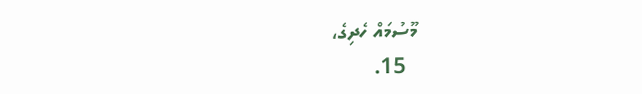މޫސުމައް ހެދިގެ،
  15.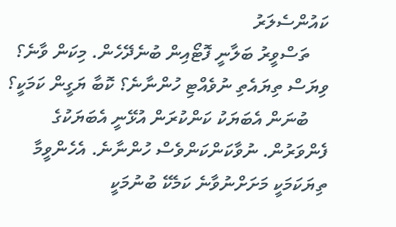ކައުންސެލަރު
    ތަސްވީރު ބަލާނީ ފޮޓޯއިން ބުނެދޭހެން. މިކަން ވާނެ؟ ވިޔަސް ތިޔައެތި ނުވެއްޓި ހުންނާނެ؟ ކޮބާ ޔަގީން ކަމަކީ؟
    ބުނަން އެބަޔަކު ކަންކުރަން އުޅޭނީ އެބަޔަކުގެ ފެންވަރުން. ނުވާކަންކަންވެސް ހުންނާނެ. އެހެންވީމާ ތިޔަކަމަކީ މަށަށްނުވާނެ ކަމެކޭ ބުނުމަކީ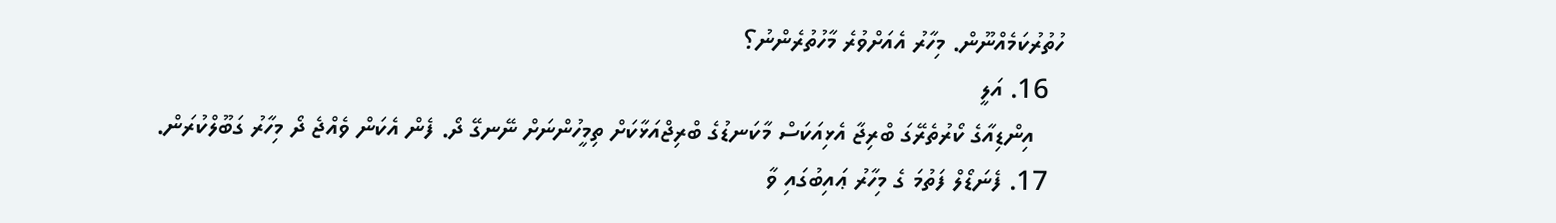ހުތުރުކަމެއްނޫން. މިހާރު އެއަށްވުރެ މާހުތުރެންނު؟
  16. އަލީ
    އިންޑިއާގެ ކޯރުތެރޭގަ ބްރިޖާ އެޅިއަކަސް މާކަނޑުގެ ބްރިޖްއަޅާކަށް ތިމީހުންނަށް ނޭނގޭ ދޯ. ފެން އެކަން ވެއްޖެ ދޯ މިހާރު ގަބޫލްކުރަން.
  17. ފެނަޑޯލް ފަތުމަ ގެ މިހާރު ޢައިބުގައި ވާ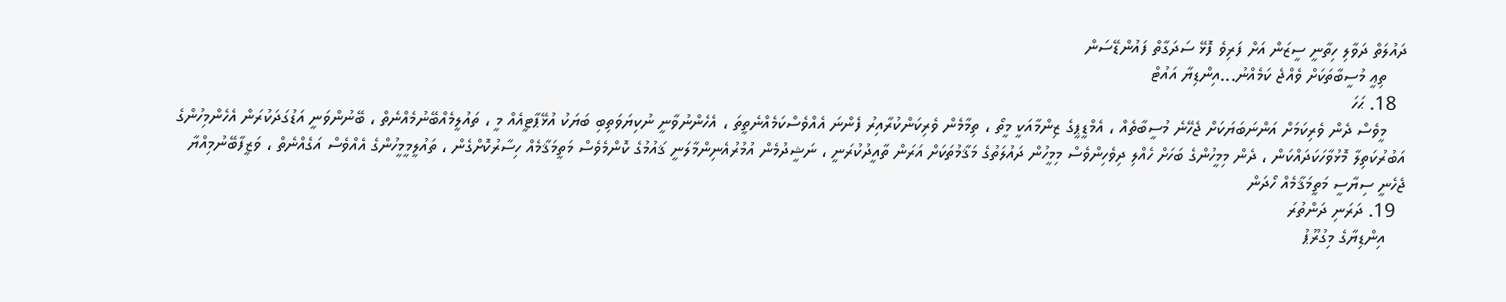ދައުލަތް ދަވާލި ހިތާނީ ސީޒަން އަށް ފަރިވެ ފޮޅޭ ސަދަގާތް ފައުންޑޭސަން
    ތިޢީ މުސީބާތަކަށް ވެއްޖެ ކަމެއްނު...އިންޑިޔާ އައުޓް
  18. ޙަހަ
    މީވެސް ދެން ވެރިކަމަށް އަންނަބަޔަކަށް ޖެހޭނެ މުސީބާތެއް ، އެމްޑީޕީގެ ޒިންމާއަކީ މީތޯ ، ތިމާމެން ވެރިކަންކުރާއިރު ފެންނަ އެއްވެސްކަމެއްނެތީތަ ، އެހެންނުވާނީ ނުކިޔަވަތިބި ބަޔަކު އުޅޭޕާޓީއެއް މީ ، ތައުލީމެއްބޭނުމެއްނެތް ، ބޭނުންވަނީ އަޑުގަދަކުރަން އެހެންމިހުންގެ އަބުރުކަތިލާ މޮޅުވާހަކަދައްކަން ، ދެން މިމީހުންގެ ބަހަށް ހެއްލި ދިވެހިންވެސް މިމީހުން ދައުލަތުގެ މަޤާމުތަކަށް އަރަން ތާއީދުކުރަނީ ، ނަޝީދުމެން އުމުރުއެނިންމާލަނީ ޤައުމުގެ ކޮންމެވެސް މަތީމަޤާމެއް ހިސާރުކޮށްގެން ، ތައުލީމީމީހުންގެ އެއްވެސް އަގެއްނެތް ، ވަޒީފާބޭނުމިއްޔާ ޖެހެނީ ސިޔާސީ މަތީމަޤާމެއް ހޯދަން
  19. ދަރަނި ދަންތުރަ
    އިންޑިޔާގެ މިގުރޫޕު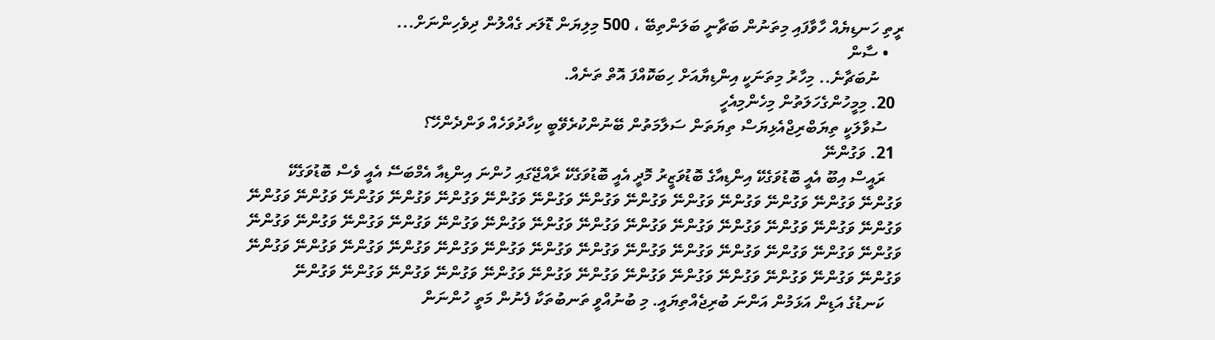ރީތި ހަނޑިޔެއް ހާވާފައި މިތަނުން ބަޗާނީ ބަލަންތިބޭ ، 500 މިލިޔަން ޑޮލަރ ގެއްލުން ދިވެހިންނަށް...
    • ސާން
      ނުބަޗާނެ.. މިހާރު މިތަނަކީ އިންޑިޔާއަށް ހިބަކޮއްފަ އޮތް ތަނެއް.
  20. މިމީހުންގެހަލަތުން މިހެންމިއެހީ
    ސުވާލަކީ ތިޔަބްރިޖްއެޅިޔަސް ތިޔަތަން ސަލާމަތުން ބޭނުންކުރެވޭބީ ކިހާދުވަހެއް ވަންދެންހޭ؟
  21. ވަގުންނޭ
    ރައީސް އިބޫ އެއީ ބޮޑުވަގެކޭ އިންޑިއާގެ ބޮޑުވަޒީރު މޮދީ އެއީ ބޮޑުވަގެކޭ ރާއްޖޭގައި ހުންނަ އިންޑިއާ އެމްބަސޭ އެއީ ވެސް ބޮޑުވަގެކޭ ވަގުންނޭ ވަގުންނޭ ވަގުންނޭ ވަގުންނޭ ވަގުންނޭ ވަގުންނޭ ވަގުންނޭ ވަގުންނޭ ވަގުންނޭ ވަގުންނޭ ވަގުންނޭ ވަގުންނޭ ވަގުންނޭ ވަގުންނޭ ވަގުންނޭ ވަގުންނޭ ވަގުންނޭ ވަގުންނޭ ވަގުންނޭ ވަގުންނޭ ވަގުންނޭ ވަގުންނޭ ވަގުންނޭ ވަގުންނޭ ވަގުންނޭ ވަގުންނޭ ވަގުންނޭ ވަގުންނޭ ވަގުންނޭ ވަގުންނޭ ވަގުންނޭ ވަގުންނޭ ވަގުންނޭ ވަގުންނޭ ވަގުންނޭ ވަގުންނޭ ވަގުންނޭ ވަގުންނޭ ވަގުންނޭ ވަގުންނޭ ވަގުންނޭ ވަގުންނޭ ވަގުންނޭ ވަގުންނޭ ވަގުންނޭ ވަގުންނޭ ވަގުންނޭ ވަގުންނޭ ވަގުންނޭ ވަގުންނޭ ވަގުންނޭ ވަގުންނޭ ވަގުންނޭ ވަގުންނޭ ވަގުންނޭ
    ކަނޑުގެ އަޑިން އަޅަމުން އަންނަ ބުރިޖެއްތިޔައީ. މި ބުނުއްވީ ތަނބުތަކާ ފެނުން މަތީ ހުންނަން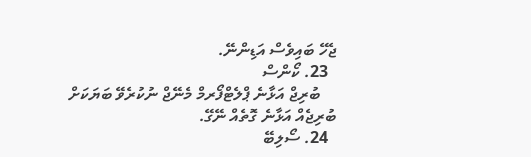ޖެހޭ ބައިވެސް އަޑިންނޭ.
  23. ކޯންސް
    ބުރިޖް އަޅާނެ ޕްލެޓްފޯރމް މެނޭޖް ނުކުރެވޭ ބަޔަކަށް ބުރިޖެއް އަޅާނެ ގޮތެއް ނޭގޭ.
  24. ސޯލިބޭ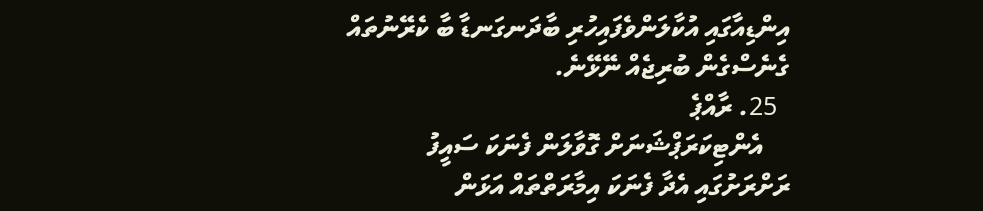އިންޑިއާގައި އުކާލަންވެފައިހުރި ބާދަނގަނޑާ ބާ ކެރޭނުތައް ގެނެސްގެން ބުރިޖެއް ނޭޅޭނެ.
  25. ރާއްޕެ
    އެންޓިކަރަޕްޝަނަށް ގޮވާލަން ފެނަކަ ސައީފު ރަށްރަށުގައި އެދާ ފެނަކަ އިމާރަތްތައް އަޅަން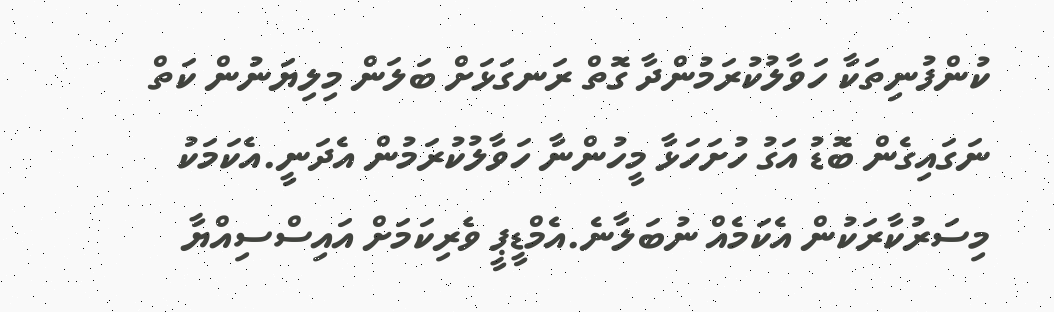ކުންފުނިތަކާ ހަވާލުކުރަމުންދާ ގޮތް ރަނގަޅަށް ބަލަން މިލިޔަނުން ކަތް ނަގައިގެން ބޮޑު އަގު ހުށަހަޅާ މީހުންނާ ހަވާލުކުރަމުން އެދަނީ.އެކަމަކު މިސަރުކާރަކުން އެކަމެއް ނުބަލާނެ.އެމްޑީޕީ ވެރިކަމަށް އައިސްސިއްޔާ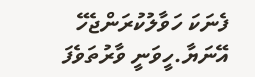ފެނަކަ ހަވާލުކުރަންޖެހޭ އޭނަޔާ.ހީވަނީ ވާރުތަވެފަ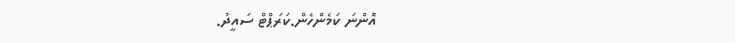އޮންނަ ކަމެންހެން.ކަރަޕްޓް ސައީދު.